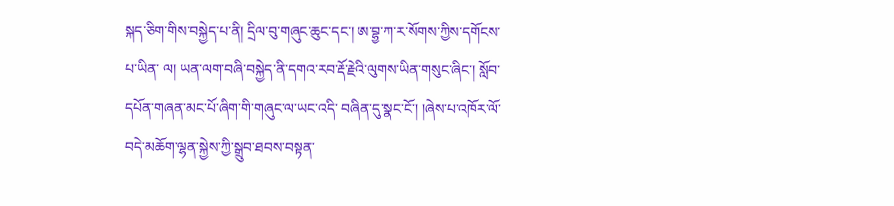སྐད་ཅིག་གིས་བསྐྱེད་པ་ནི། དྲིལ་བུ་གཞུང་ཆུང་དང་། ཨ་བྷྱ་ཀ་ར་སོགས་ཀྱིས་དགོངས་པ་ཡིན་ ལ། ཡན་ལག་བཞི་བསྐྱེད་ནི་དགའ་རབ་རྡོ་རྗེའི་ལུགས་ཡིན་གསུང་ཞིང་། སློབ་དཔོན་གཞན་མང་པོ་ཞིག་གི་གཞུང་ལ་ཡང་འདི་ བཞིན་དུ་སྣང་ངོ་། །ཞེས་པ་འཁོར་ལོ་བདེ་མཆོག་ལྷན་སྐྱེས་ཀྱི་སྒྲུབ་ཐབས་བསྟན་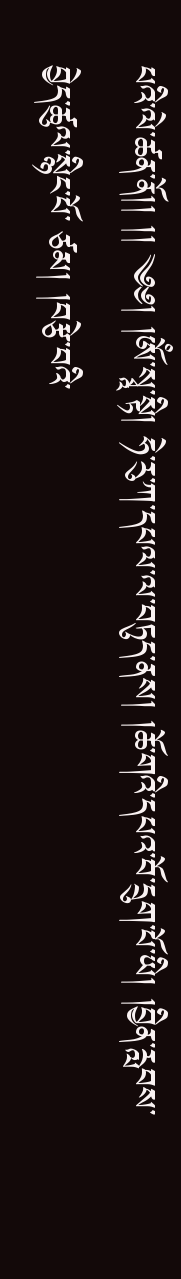པའི་ལེ་ཚན་ནོ།། །། ༄༅། །ༀ་སྭཱ་སྟི། ཧེ་རུ་ཀ་དཔལ་ལ་བཏུད་ནས། །ཆོ་གའི་དཔའ་བོ་དྲུག་པོ་ཡི། །བྱིན་རླབས་བྱེད་ཚུལ་སྙིང་པོ་ ཙམ། །བརྩེ་བའི་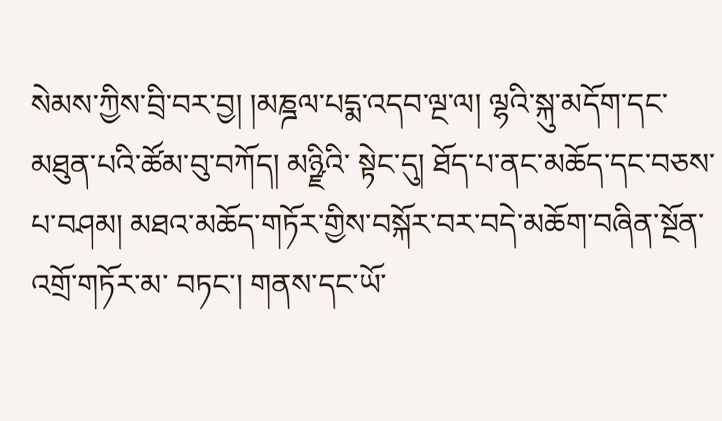སེམས་ཀྱིས་བྲི་བར་བྱ། །མཎྜལ་པདྨ་འདབ་ལྔ་ལ། ལྷའི་སྐུ་མདོག་དང་མཐུན་པའི་ཚོམ་བུ་བཀོད། མཉྫིའི་ སྟེང་དུ། ཐོད་པ་ནང་མཆོད་དང་བཅས་པ་བཤམ། མཐའ་མཆོད་གཏོར་གྱིས་བསྐོར་བར་བདེ་མཆོག་བཞིན་སྔོན་འགྲོ་གཏོར་མ་ བཏང་། གནས་དང་ཡོ་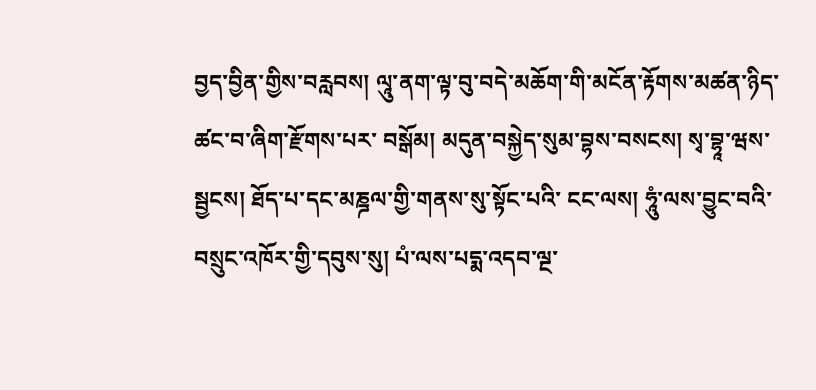བྱད་བྱིན་གྱིས་བརླབས། ལཱུ་ནག་ལྟ་བུ་བདེ་མཆོག་གི་མངོན་རྟོགས་མཚན་ཉིད་ཚང་བ་ཞིག་རྫོགས་པར་ བསྒོམ། མདུན་བསྐྱེད་སུམ་བྷས་བསངས། སྭ་བྷཱ་ཝས་སྦྱངས། ཐོད་པ་དང་མཎྜལ་གྱི་གནས་སུ་སྟོང་པའི་ ངང་ལས། ཧཱུཾ་ལས་བྱུང་བའི་བསྲུང་འཁོར་གྱི་དབུས་སུ། པཾ་ལས་པདྨ་འདབ་ལྔ་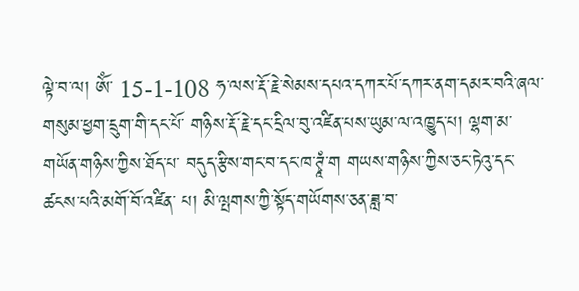ལྟེ་བ་ལ། ༀ་ 15-1-108 ཧ་ལས་རྡོ་རྗེ་སེམས་དཔའ་དཀར་པོ་དཀར་ནག་དམར་བའི་ཞལ་གསུམ་ཕྱག་དྲུག་གི་དང་པོ་ གཉིས་རྡོ་རྗེ་དང་དྲིལ་བུ་འཛིན་པས་ཡུམ་ལ་འཁྱུད་པ། ལྷག་མ་གཡོན་གཉིས་ཀྱིས་ཐོད་པ་ བདུད་རྩིས་གང་བ་དང་ཁ་ཊྭཱཾ་ག གཡས་གཉིས་ཀྱིས་ཅང་ཏེའུ་དང་ཚངས་པའི་མགོ་བོ་འཛིན་ པ། མི་ལྤགས་ཀྱི་སྟོད་གཡོགས་ཅན་ཟླ་བ་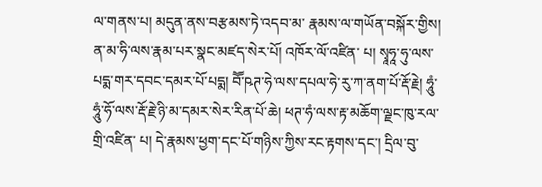ལ་གནས་པ། མདུན་ནས་བརྩམས་ཏེ་འདབ་མ་ རྣམས་ལ་གཡོན་བསྐོར་གྱིས། ན་མ་ཧི་ལས་རྣམ་པར་སྣང་མཛད་སེར་པོ། འཁོར་ལོ་འཛིན་ པ། སྭཱཧཱ་ཧུ་ལས་པདྨ་གར་དབང་དམར་པོ་པདྨ། བཽ་ཥཊ་ཧེ་ལས་དཔལ་ཧེ་རུ་ཀ་ནག་པོ་རྡོ་རྗེ། ཧཱུཾ་ཧཱུཾ་ཧོ་ལས་རྡོ་རྗེ་ཉི་མ་དམར་སེར་རིན་པོ་ཆེ། ཕཊ་ཧཾ་ལས་རྟ་མཆོག་ལྗང་ཁུ་རལ་གྲི་འཛིན་ པ། དེ་རྣམས་ཕྱག་དང་པོ་གཉིས་ཀྱིས་རང་རྟགས་དང་། དྲིལ་བུ་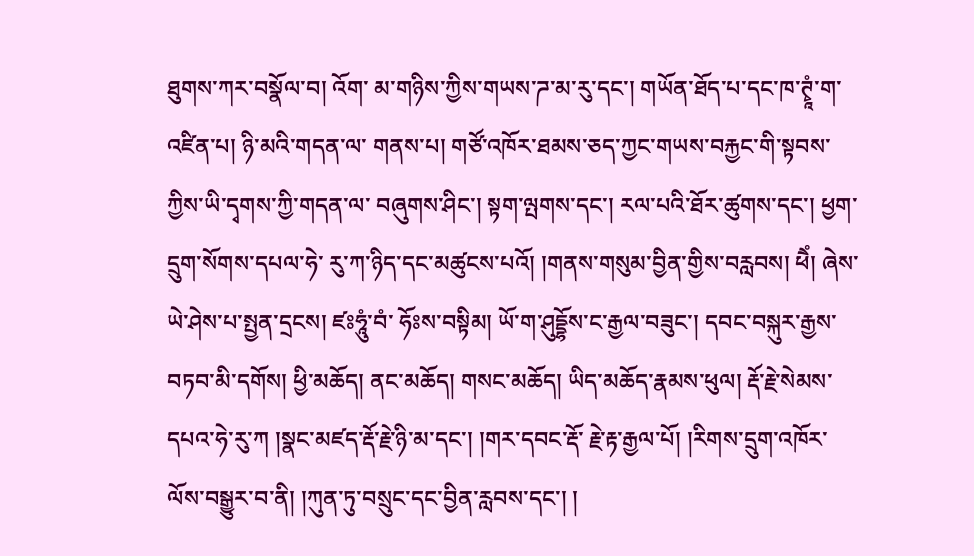ཐུགས་ཀར་བསྣོལ་བ། འོག་ མ་གཉིས་ཀྱིས་གཡས་ཌ་མ་རུ་དང་། གཡོན་ཐོད་པ་དང་ཁ་ཊྭཱཾ་ག་འཛིན་པ། ཉི་མའི་གདན་ལ་ གནས་པ། གཙོ་འཁོར་ཐམས་ཅད་ཀྱང་གཡས་བརྐྱང་གི་སྟབས་ཀྱིས་ཡི་དྭགས་ཀྱི་གདན་ལ་ བཞུགས་ཤིང་། སྟག་ལྤགས་དང་། རལ་པའི་ཐོར་ཚུགས་དང་། ཕྱག་དྲུག་སོགས་དཔལ་ཧེ་ རུ་ཀ་ཉིད་དང་མཚུངས་པའོ། །གནས་གསུམ་བྱིན་གྱིས་བརླབས། ཕཻཾ། ཞེས་ཡེ་ཤེས་པ་སྤྱན་དྲངས། ཛཿཧཱུཾ་བཾ་ ཧོཿས་བསྟིམ། ཡོ་ག་ཤུདྡྷོས་ང་རྒྱལ་བཟུང་། དབང་བསྐུར་རྒྱས་བཏབ་མི་དགོས། ཕྱི་མཆོད། ནང་མཆོད། གསང་མཆོད། ཡིད་མཆོད་རྣམས་ཕུལ། རྡོ་རྗེ་སེམས་དཔའ་ཧེ་རུ་ཀ །སྣང་མཛད་རྡོ་རྗེ་ཉི་མ་དང་། །གར་དབང་རྡོ་ རྗེ་རྟ་རྒྱལ་པོ། །རིགས་དྲུག་འཁོར་ལོས་བསྒྱུར་བ་ནི། །ཀུན་ཏུ་བསྲུང་དང་བྱིན་རླབས་དང་། །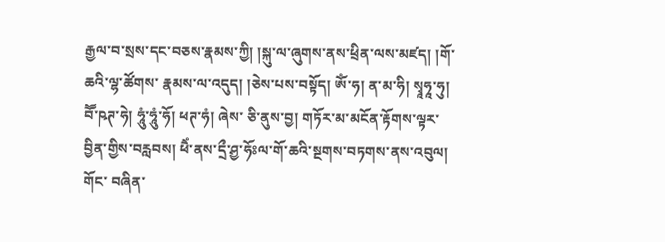རྒྱལ་བ་སྲས་དང་བཅས་རྣམས་ཀྱི། །སྐུ་ལ་ཞུགས་ནས་ཕྲིན་ལས་མཛད། །གོ་ཆའི་ལྷ་ཚོགས་ རྣམས་ལ་འདུད། །ཅེས་པས་བསྟོད། ༀ་ཧ། ན་མ་ཧི། སྭཱཧཱ་ཧུ། བཽ་ཥཊ་ཧེ། ཧཱུཾ་ཧཱུཾ་ཧོ། ཕཊ་ཧཾ། ཞེས་ ཅི་ནུས་བྱ། གཏོར་མ་མངོན་རྟོགས་ལྟར་བྱིན་གྱིས་བརླབས། ཕཻཾ་ནས་དྲྀ་ཤྱ་ཧོཿལ་གོ་ཆའི་སྔགས་བཏགས་ནས་འབུལ། གོང་ བཞིན་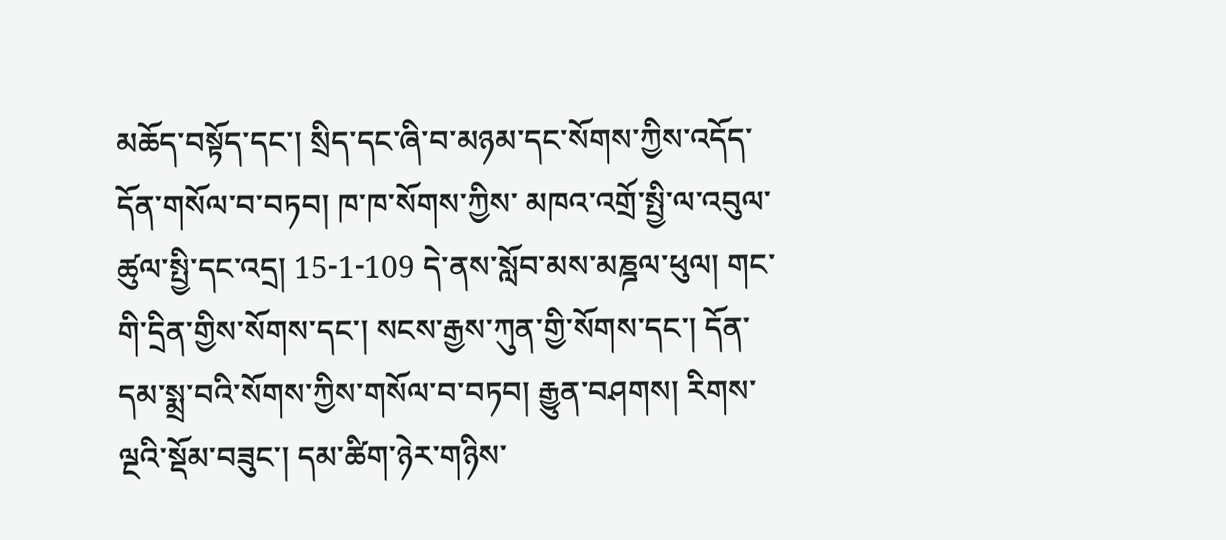མཆོད་བསྟོད་དང་། སྲིད་དང་ཞི་བ་མཉམ་དང་སོགས་ཀྱིས་འདོད་དོན་གསོལ་བ་བཏབ། ཁ་ཁ་སོགས་ཀྱིས་ མཁའ་འགྲོ་སྤྱི་ལ་འབུལ་ཚུལ་སྤྱི་དང་འདྲ། 15-1-109 དེ་ནས་སློབ་མས་མཎྜལ་ཕུལ། གང་གི་དྲིན་གྱིས་སོགས་དང་། སངས་རྒྱས་ཀུན་གྱི་སོགས་དང་། དོན་ དམ་སྨྲ་བའི་སོགས་ཀྱིས་གསོལ་བ་བཏབ། རྒྱུན་བཤགས། རིགས་ལྔའི་སྡོམ་བཟུང་། དམ་ཚིག་ཉེར་གཉིས་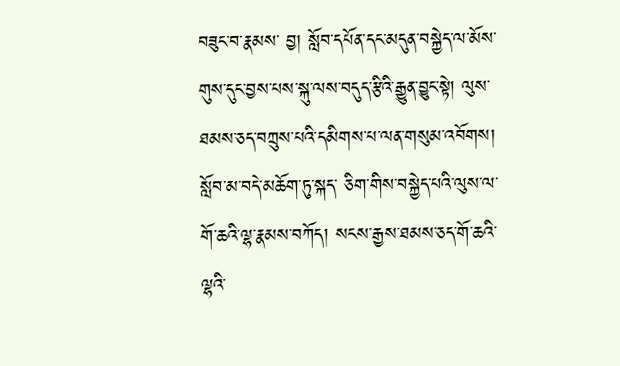བཟུང་བ་རྣམས་ བྱ། སློབ་དཔོན་དང་མདུན་བསྐྱེད་ལ་མོས་གུས་དུང་བྱས་པས་སྐུ་ལས་བདུད་རྩིའི་རྒྱུན་བྱུང་སྟེ། ལུས་ཐམས་ཅད་བཀྲུས་པའི་དམིགས་པ་ལན་གསུམ་འབོགས། སློབ་མ་བདེ་མཆོག་ཏུ་སྐད་ ཅིག་གིས་བསྐྱེད་པའི་ལུས་ལ་གོ་ཆའི་ལྷ་རྣམས་བཀོད། སངས་རྒྱས་ཐམས་ཅད་གོ་ཆའི་ལྷའི་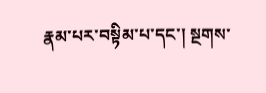རྣམ་པར་བསྟིམ་པ་དང་། སྔགས་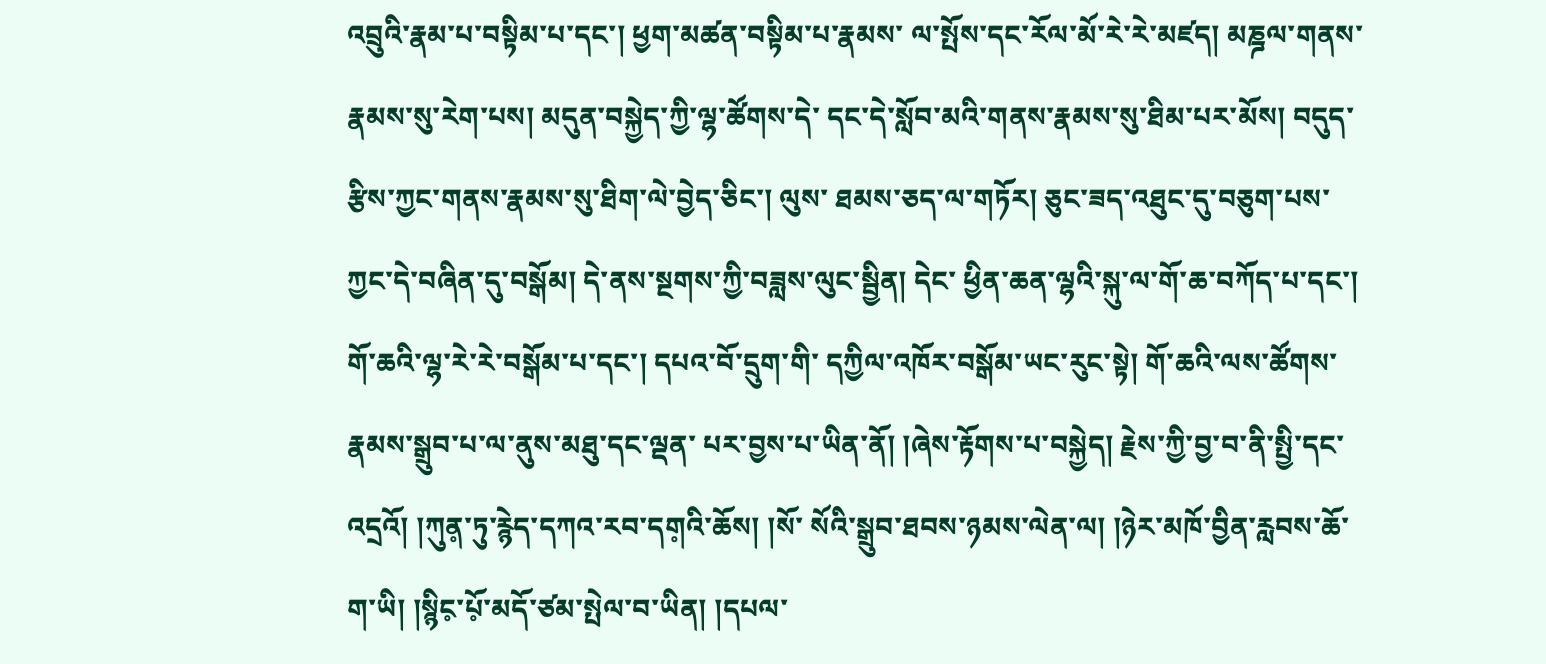འབྲུའི་རྣམ་པ་བསྟིམ་པ་དང་། ཕྱག་མཚན་བསྟིམ་པ་རྣམས་ ལ་སྤོས་དང་རོལ་མོ་རེ་རེ་མཛད། མཎྜལ་གནས་རྣམས་སུ་རེག་པས། མདུན་བསྐྱེད་ཀྱི་ལྷ་ཚོགས་དེ་ དང་དེ་སློབ་མའི་གནས་རྣམས་སུ་ཐིམ་པར་མོས། བདུད་རྩིས་ཀྱང་གནས་རྣམས་སུ་ཐིག་ལེ་བྱེད་ཅིང་། ལུས་ ཐམས་ཅད་ལ་གཏོར། ཅུང་ཟད་འཐུང་དུ་བཅུག་པས་ཀྱང་དེ་བཞིན་དུ་བསྒོམ། དེ་ནས་སྔགས་ཀྱི་བཟླས་ལུང་སྦྱིན། དེང་ ཕྱིན་ཆན་ལྷའི་སྐུ་ལ་གོ་ཆ་བཀོད་པ་དང་། གོ་ཆའི་ལྷ་རེ་རེ་བསྒོམ་པ་དང་། དཔའ་བོ་དྲུག་གི་ དཀྱིལ་འཁོར་བསྒོམ་ཡང་རུང་སྟེ། གོ་ཆའི་ལས་ཚོགས་རྣམས་སྒྲུབ་པ་ལ་ནུས་མཐུ་དང་ལྡན་ པར་བྱས་པ་ཡིན་ནོ། །ཞེས་རྟོགས་པ་བསྐྱེད། རྗེས་ཀྱི་བྱ་བ་ནི་སྤྱི་དང་འདྲའོ། །ཀུན༷་ཏུ་རྙེད་དཀའ་རབ་དག༷འི་ཆོས། །སོ་ སོའི་སྒྲུབ་ཐབས་ཉམས་ལེན་ལ། །ཉེར་མཁོ་བྱིན་རླབས་ཆོ་ག་ཡི། །སྙིང༷་པོ༷་མདོ་ཙམ་སྤེལ་བ་ཡིན། །དཔལ་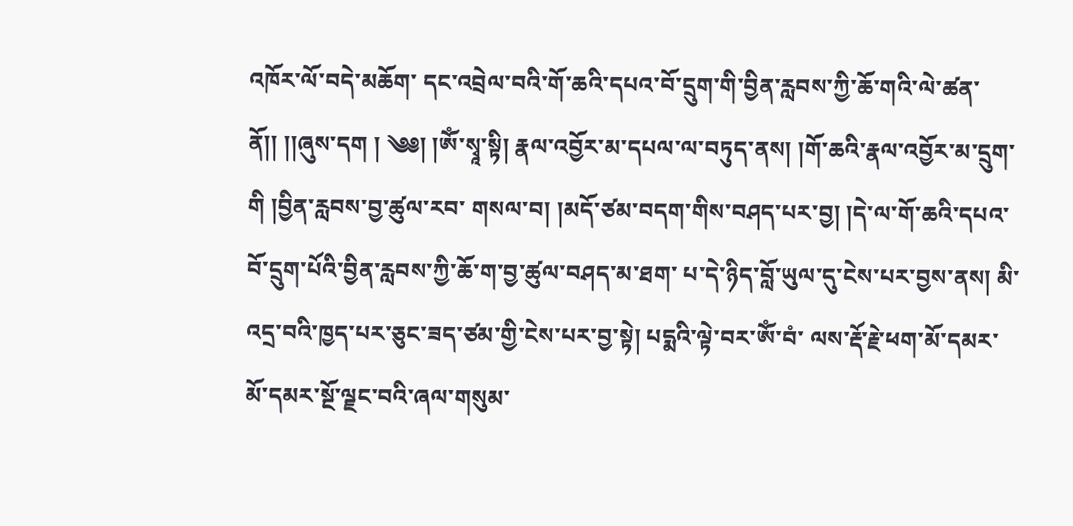འཁོར་ལོ་བདེ་མཆོག་ དང་འབྲེལ་བའི་གོ་ཆའི་དཔའ་བོ་དྲུག་གི་བྱིན་རླབས་ཀྱི་ཆོ་གའི་ལེ་ཚན་ནོ།། །།ཞུས་དག ། ༄༅། །ༀ་སྭཱ་སྟི། རྣལ་འབྱོར་མ་དཔལ་ལ་བཏུད་ནས། །གོ་ཆའི་རྣལ་འབྱོར་མ་དྲུག་གི །བྱིན་རླབས་བྱ་ཚུལ་རབ་ གསལ་བ། །མདོ་ཙམ་བདག་གིས་བཤད་པར་བྱ། །དེ་ལ་གོ་ཆའི་དཔའ་བོ་དྲུག་པོའི་བྱིན་རླབས་ཀྱི་ཆོ་ག་བྱ་ཚུལ་བཤད་མ་ཐག་ པ་དེ་ཉིད་བློ་ཡུལ་དུ་ངེས་པར་བྱས་ནས། མི་འདྲ་བའི་ཁྱད་པར་ཅུང་ཟད་ཙམ་གྱི་ངེས་པར་བྱ་སྟེ། པདྨའི་ལྟེ་བར་ༀ་བཾ་ ལས་རྡོ་རྗེ་ཕག་མོ་དམར་མོ་དམར་སྔོ་ལྗང་བའི་ཞལ་གསུམ་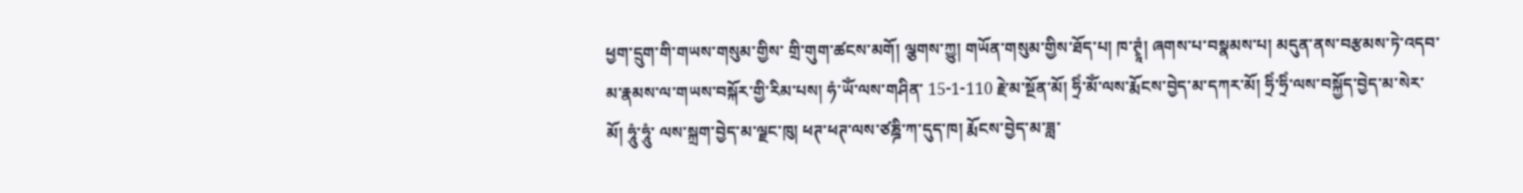ཕྱག་དྲུག་གི་གཡས་གསུམ་གྱིས་ གྲི་གུག་ཚངས་མགོ། ལྕགས་ཀྱུ། གཡོན་གསུམ་གྱིས་ཐོད་པ། ཁ་ཊྭཱཾ། ཞགས་པ་བསྣམས་པ། མདུན་ནས་བརྩམས་ཏེ་འདབ་མ་རྣམས་ལ་གཡས་བསྐོར་གྱི་རིམ་པས། ཧཾ་ཡོཾ་ལས་གཤིན་ 15-1-110 རྗེ་མ་སྔོན་མོ། ཧྲིཾ་མོཾ་ལས་རྨོངས་བྱེད་མ་དཀར་མོ། ཧྲིཾ་ཧྲིཾ་ལས་བསྐྱོད་བྱེད་མ་སེར་མོ། ཧཱུཾ་ཧཱུཾ་ ལས་སྐྲག་བྱེད་མ་ལྗང་ཁུ། ཕཊ་ཕཊ་ལས་ཙཎྜི་ཀ་དུད་ཁ། རྨོངས་བྱེད་མ་ཟླ་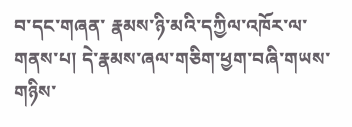བ་དང་གཞན་ རྣམས་ཉི་མའི་དཀྱིལ་འཁོར་ལ་གནས་པ། དེ་རྣམས་ཞལ་གཅིག་ཕྱག་བཞི་གཡས་གཉིས་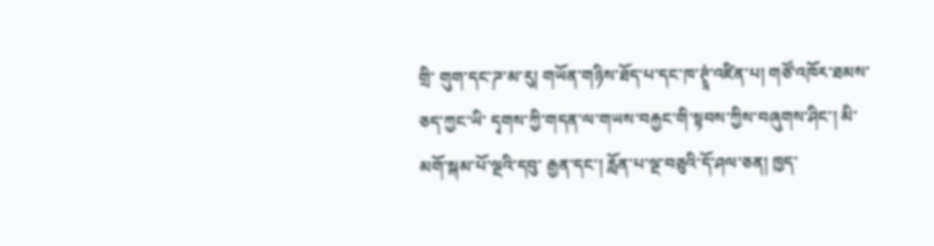གྲི་ གུག་དང་ཌ་མ་རུ། གཡོན་གཉིས་ཐོད་པ་དང་ཁ་ཊྭཱཾ་འཛིན་པ། གཙོ་འཁོར་ཐམས་ཅད་ཀྱང་ཡི་ དྭགས་ཀྱི་གདན་ལ་གཡས་བརྐྱང་གི་སྟབས་ཀྱིས་བཞུགས་ཤིང་། མི་མགོ་སྐམ་པོ་ལྔའི་དབུ་ རྒྱན་དང་། རློན་པ་ལྔ་བཅུའི་དོ་ཤལ་ཅན། ཁྱད་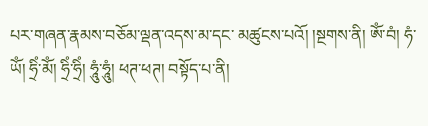པར་གཞན་རྣམས་བཅོམ་ལྡན་འདས་མ་དང་ མཚུངས་པའོ། །སྔགས་ནི། ༀ་བཾ། ཧཾ་ཡོཾ། ཧྲིཾ་མོཾ། ཧྲིཾ་ཧྲིཾ། ཧཱུཾ་ཧཱུཾ། ཕཊ་ཕཊ། བསྟོད་པ་ནི།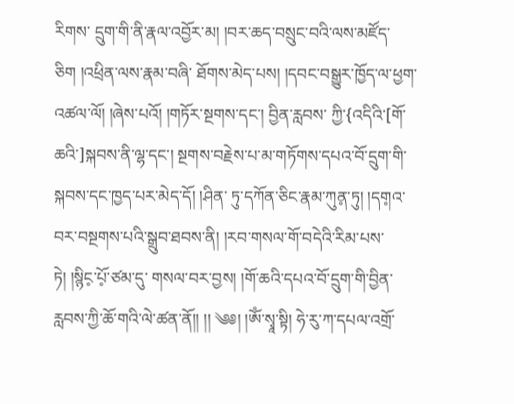རིགས་ དྲུག་གི་ནི་རྣལ་འབྱོར་མ། །བར་ཆད་བསྲུང་བའི་ལས་མཛོད་ཅིག །འཕྲིན་ལས་རྣམ་བཞི་ ཐོགས་མེད་པས། །དབང་བསྒྱུར་ཁྱོད་ལ་ཕྱག་འཚལ་ལོ། །ཞེས་པའོ། །གཏོར་སྔགས་དང་། བྱིན་རླབས་ ཀྱི་{འདིའི་[གོ་ཆའི་]སྐབས་ནི་ལྷ་དང་། སྔགས་བརྗེས་པ་མ་གཏོགས་དཔའ་བོ་དྲུག་གི་སྐབས་དང་ཁྱད་པར་མེད་དོ། །ཤིན་ ཏུ་དཀོན་ཅིང་རྣམ་ཀུན༷་ཏུ། །དག༷འ་བར་བསྔགས་པའི་སྒྲུབ་ཐབས་ནི། །རབ་གསལ་གོ་བདེའི་རིམ་པས་ཏེ། །སྙིང༷་པོ༷་ཙམ་དུ་ གསལ་བར་བྱས། །གོ་ཆའི་དཔའ་བོ་དྲུག་གི་བྱིན་རླབས་ཀྱི་ཆོ་གའི་ལེ་ཚན་ནོ།། །། ༄༅། །ༀ་སྭཱ་སྟི། ཧེ་རུ་ཀ་དཔལ་འགྲོ་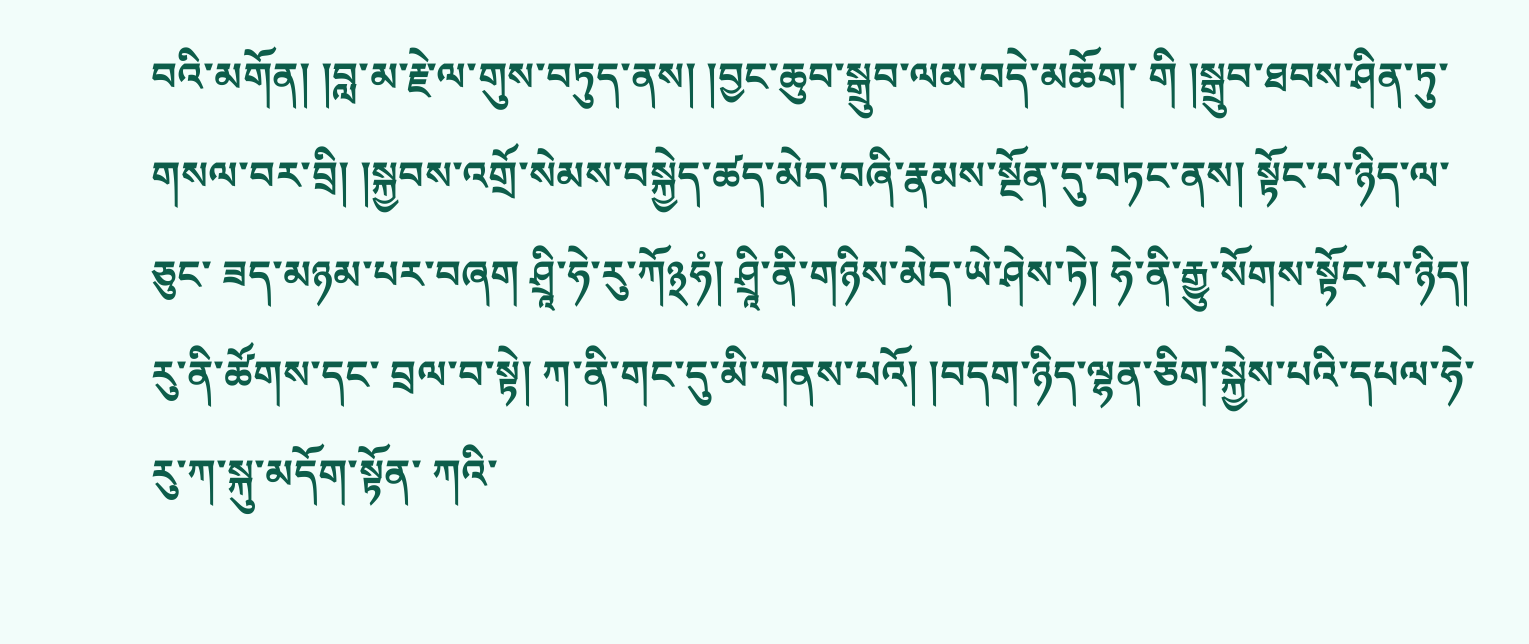བའི་མགོན། །བླ་མ་རྗེ་ལ་གུས་བཏུད་ནས། །བྱང་ཆུབ་སྒྲུབ་ལམ་བདེ་མཆོག་ གི །སྒྲུབ་ཐབས་ཤིན་ཏུ་གསལ་བར་བྲི། །སྐྱབས་འགྲོ་སེམས་བསྐྱེད་ཚད་མེད་བཞི་རྣམས་སྔོན་དུ་བཏང་ནས། སྟོང་པ་ཉིད་ལ་ཅུང་ ཟད་མཉམ་པར་བཞག ཤྲཱི་ཧེ་རུ་ཀོ྅ཧཾ། ཤྲཱི་ནི་གཉིས་མེད་ཡེ་ཤེས་ཏེ། ཧེ་ནི་རྒྱུ་སོགས་སྟོང་པ་ཉིད། རུ་ནི་ཚོགས་དང་ བྲལ་བ་སྟེ། ཀ་ནི་གང་དུ་མི་གནས་པའོ། །བདག་ཉིད་ལྷན་ཅིག་སྐྱེས་པའི་དཔལ་ཧེ་རུ་ཀ་སྐུ་མདོག་སྟོན་ ཀའི་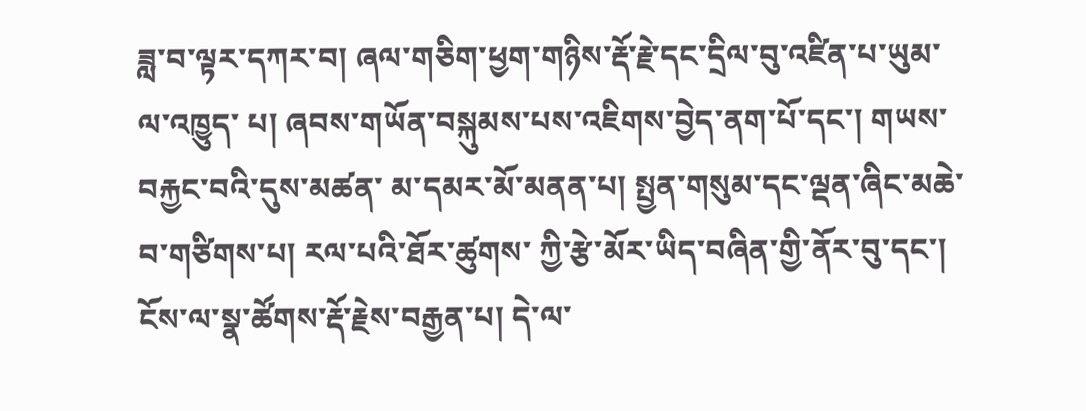ཟླ་བ་ལྟར་དཀར་བ། ཞལ་གཅིག་ཕྱག་གཉིས་རྡོ་རྗེ་དང་དྲིལ་བུ་འཛིན་པ་ཡུམ་ལ་འཁྱུད་ པ། ཞབས་གཡོན་བསྐུམས་པས་འཇིགས་བྱེད་ནག་པོ་དང་། གཡས་བརྐྱང་བའི་དུས་མཚན་ མ་དམར་མོ་མནན་པ། སྤྱན་གསུམ་དང་ལྡན་ཞིང་མཆེ་བ་གཙིགས་པ། རལ་པའི་ཐོར་ཚུགས་ ཀྱི་རྩེ་མོར་ཡིད་བཞིན་གྱི་ནོར་བུ་དང་། ངོས་ལ་སྣ་ཚོགས་རྡོ་རྗེས་བརྒྱན་པ། དེ་ལ་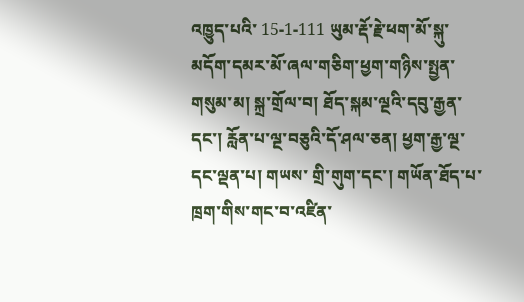འཁྱུད་པའི་ 15-1-111 ཡུམ་རྡོ་རྗེ་ཕག་མོ་སྐུ་མདོག་དམར་མོ་ཞལ་གཅིག་ཕྱག་གཉིས་སྤྱན་གསུམ་མ། སྐྲ་གྲོལ་བ། ཐོད་སྐམ་ལྔའི་དབུ་རྒྱན་དང་། རློན་པ་ལྔ་བཅུའི་དོ་ཤལ་ཅན། ཕྱག་རྒྱ་ལྔ་དང་ལྡན་པ། གཡས་ གྲི་གུག་དང་། གཡོན་ཐོད་པ་ཁྲག་གིས་གང་བ་འཛིན་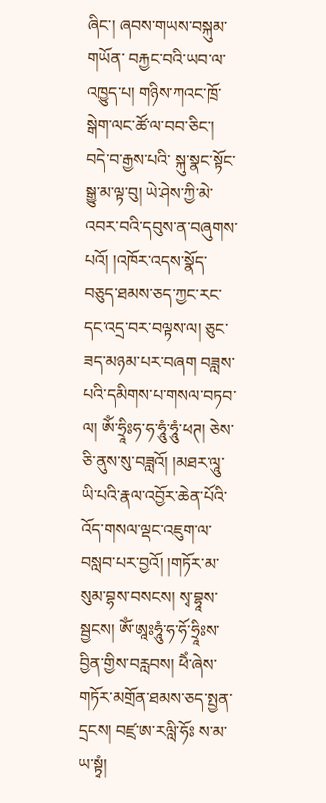ཞིང་། ཞབས་གཡས་བསྐུམ་གཡོན་ བརྐྱང་བའི་ཡབ་ལ་འཁྱུད་པ། གཉིས་ཀའང་ཁྲོ་སྒེག་ལང་ཚོ་ལ་བབ་ཅིང་། བདེ་བ་རྒྱས་པའི་ སྐུ་སྣང་སྟོང་སྒྱུ་མ་ལྟ་བུ། ཡེ་ཤེས་ཀྱི་མེ་འབར་བའི་དབུས་ན་བཞུགས་པའོ། །འཁོར་འདས་སྣོད་ བཅུད་ཐམས་ཅད་ཀྱང་རང་དང་འདྲ་བར་བལྟས་ལ། ཅུང་ཟད་མཉམ་པར་བཞག བཟླས་པའི་དམིགས་པ་གསལ་བཏབ་ ལ། ༀ་ཧྲཱིཿཧ་ཧ་ཧཱུཾ་ཧཱུཾ་ཕཊ། ཅེས་ཅི་ནུས་སུ་བཟླའོ། །མཐར་ལཱུ་ཡི་པའི་རྣལ་འབྱོར་ཆེན་པོའི་འོད་གསལ་ལྡང་འཇུག་ལ་ བསླབ་པར་བྱའོ། །གཏོར་མ་སུམ་བྷས་བསངས། སྭ་བྷཱས་སྦྱངས། ༀ་ཨཱཿཧཱུཾ་ཧ་ཧོ་ཧྲཱིཿས་བྱིན་གྱིས་བརླབས། ཕཻཾ་ཞེས་ གཏོར་མགྲོན་ཐམས་ཅད་སྤྱན་དྲངས། བཛྲ་ཨ་རལླི་ཧོཿ ས་མ་ཡ་སྟྭཾ།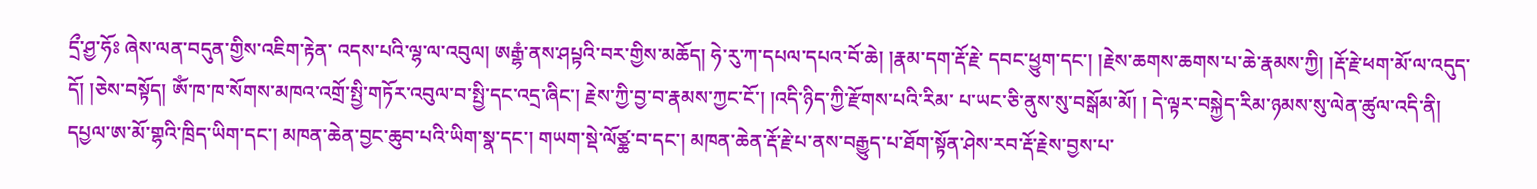དྲྀ་ཤྱ་ཧོཿ ཞེས་ལན་བདུན་གྱིས་འཇིག་རྟེན་ འདས་པའི་ལྷ་ལ་འབུལ། ཨརྒྷཾ་ནས་ཤཔྟའི་བར་གྱིས་མཆོད། ཧེ་རུ་ཀ་དཔལ་དཔའ་བོ་ཆེ། །རྣམ་དག་རྡོ་རྗེ་ དབང་ཕྱུག་དང་། །རྗེས་ཆགས་ཆགས་པ་ཆེ་རྣམས་ཀྱི། །རྡོ་རྗེ་ཕག་མོ་ལ་འདུད་དོ། །ཅེས་བསྟོད། ༀ་ཁ་ཁ་སོགས་མཁའ་འགྲོ་སྤྱི་གཏོར་འབུལ་བ་སྤྱི་དང་འདྲ་ཞིང་། རྗེས་ཀྱི་བྱ་བ་རྣམས་ཀྱང་ངོ་། །འདི་ཉིད་ཀྱི་རྫོགས་པའི་རིམ་ པ་ཡང་ཅི་ནུས་སུ་བསྒོམ་མོ། ། དེ་ལྟར་བསྐྱེད་རིམ་ཉམས་སུ་ལེན་ཚུལ་འདི་ནི། དཔྱལ་ཨ་མོ་གྷའི་ཁྲིད་ཡིག་དང་། མཁན་ཆེན་བྱང་ཆུབ་པའི་ཡིག་སྣ་དང་། གཡག་སྡེ་ལོཙྪ་བ་དང་། མཁན་ཆེན་རྡོ་རྗེ་པ་ནས་བརྒྱུད་པ་ཐོག་སྟོན་ཤེས་རབ་རྡོ་རྗེས་བྱས་པ་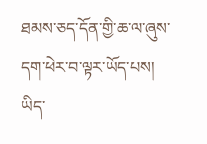ཐམས་ཅད་དོན་གྱི་ཆ་ལ་ཞུས་ དག་ཕེར་བ་ལྟར་ཡོད་པས། ཡིད་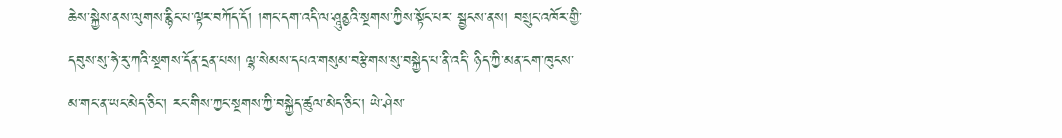ཆེས་སྐྱེས་ནས་ལུགས་རྙིང་པ་ལྟར་བཀོད་དོ། །གང་དག་འདི་ལ་ཤཱུནྱའི་སྔགས་ཀྱིས་སྟོང་པར་ སྦྱངས་ནས། བསྲུང་འཁོར་གྱི་དབུས་སུ་ཧེ་རུ་ཀའི་སྔགས་དོན་དྲན་པས། ལྷ་སེམས་དཔའ་གསུམ་བརྩེགས་སུ་བསྐྱེད་པ་ནི་འདི་ ཉིད་ཀྱི་མན་ངག་ཁུངས་མ་གང་ན་ཡང་མེད་ཅིང་། རང་གིས་ཀྱང་སྔགས་ཀྱི་བསྐྱེད་ཚུལ་མེད་ཅིང་། ཡེ་ཤེས་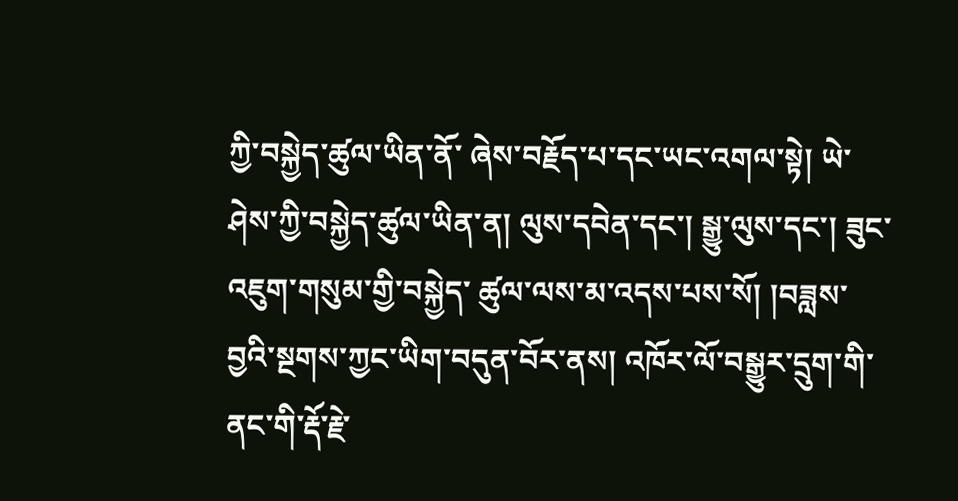ཀྱི་བསྐྱེད་ཚུལ་ཡིན་ནོ་ ཞེས་བརྗོད་པ་དང་ཡང་འགལ་སྟེ། ཡེ་ཤེས་ཀྱི་བསྐྱེད་ཚུལ་ཡིན་ན། ལུས་དབེན་དང་། སྒྱུ་ལུས་དང་། ཟུང་འཇུག་གསུམ་གྱི་བསྐྱེད་ ཚུལ་ལས་མ་འདས་པས་སོ། །བཟླས་བྱའི་སྔགས་ཀྱང་ཡིག་བདུན་བོར་ནས། འཁོར་ལོ་བསྒྱུར་དྲུག་གི་ནང་གི་རྡོ་རྗེ་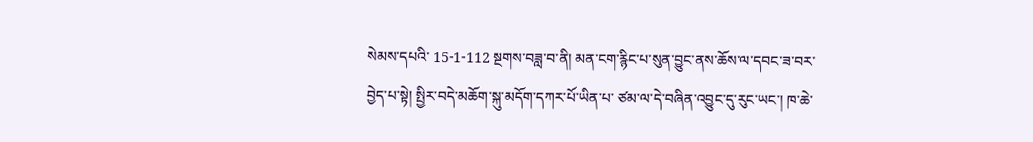སེམས་དཔའི་ 15-1-112 སྔགས་བཟླ་བ་ནི། མན་ངག་རྙིང་པ་སུན་བྱུང་ནས་ཆོས་ལ་དབང་ཟ་བར་བྱེད་པ་སྟེ། སྤྱིར་བདེ་མཆོག་སྐུ་མདོག་དཀར་པོ་ཡིན་པ་ ཙམ་ལ་དེ་བཞིན་འབྱུང་དུ་རུང་ཡང་། ཁ་ཆེ་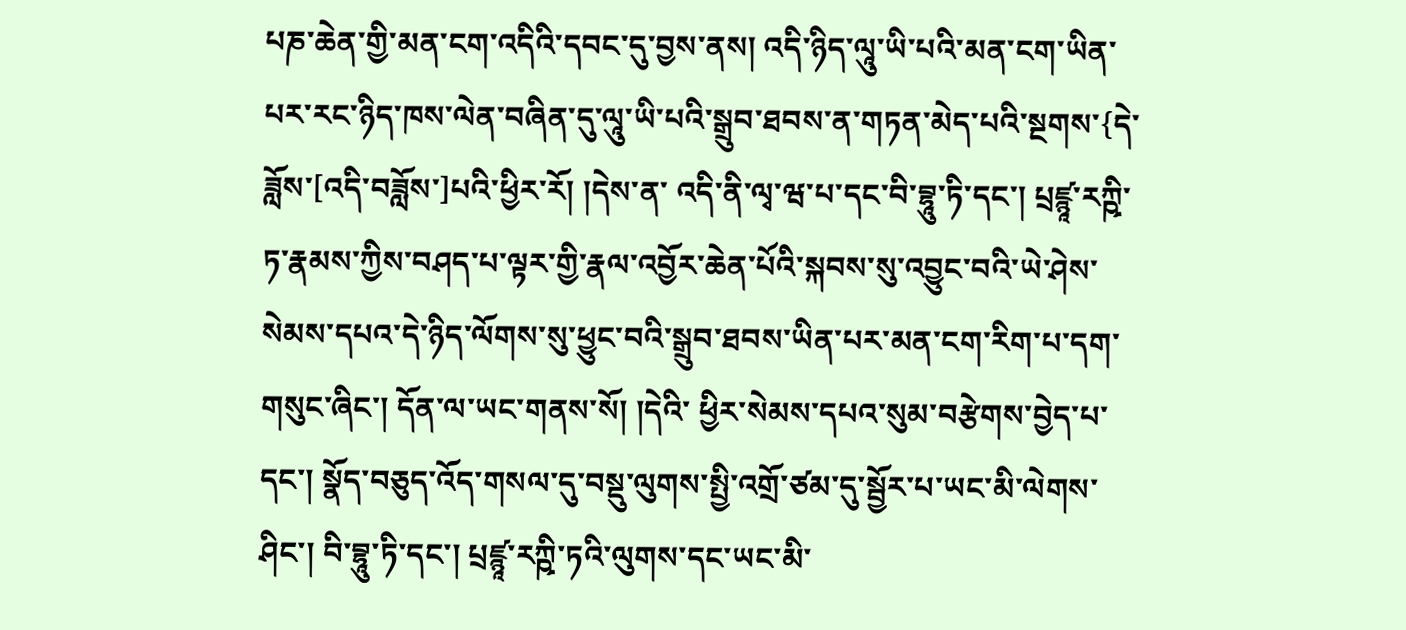པཎ་ཆེན་གྱི་མན་ངག་འདིའི་དབང་དུ་བྱས་ནས། འདི་ཉིད་ལཱུ་ཡི་པའི་མན་ངག་ཡིན་ པར་རང་ཉིད་ཁས་ལེན་བཞིན་དུ་ལཱུ་ཡི་པའི་སྒྲུབ་ཐབས་ན་གཏན་མེད་པའི་སྔགས་{དེ་ཟློས་[འདི་བཟློས་]པའི་ཕྱིར་རོ། །དེས་ན་ འདི་ནི་ལྭ་ཝ་པ་དང་བི་བྷཱུ་ཏི་དང་། པྲཛྙཱ་རཀྵི་ཏ་རྣམས་ཀྱིས་བཤད་པ་ལྟར་གྱི་རྣལ་འབྱོར་ཆེན་པོའི་སྐབས་སུ་འབྱུང་བའི་ཡེ་ཤེས་ སེམས་དཔའ་དེ་ཉིད་ལོགས་སུ་ཕྱུང་བའི་སྒྲུབ་ཐབས་ཡིན་པར་མན་ངག་རིག་པ་དག་གསུང་ཞིང་། དོན་ལ་ཡང་གནས་སོ། །དེའི་ ཕྱིར་སེམས་དཔའ་སུམ་བརྩེགས་བྱེད་པ་དང་། སྣོད་བཅུད་འོད་གསལ་དུ་བསྡུ་ལུགས་སྤྱི་འགྲོ་ཙམ་དུ་སྦྱོར་པ་ཡང་མི་ལེགས་ ཤིང་། བི་བྷཱུ་ཏི་དང་། པྲཛྙཱ་རཀྵི་ཏའི་ལུགས་དང་ཡང་མི་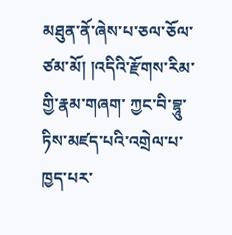མཐུན་ནོ་ཞེས་པ་ཅལ་ཅོལ་ཙམ་མོ། །འདིའི་རྫོགས་རིམ་གྱི་རྣམ་གཞག་ ཀྱང་བི་བྷཱུ་ཏིས་མཛད་པའི་འགྲེལ་པ་ཁྱད་པར་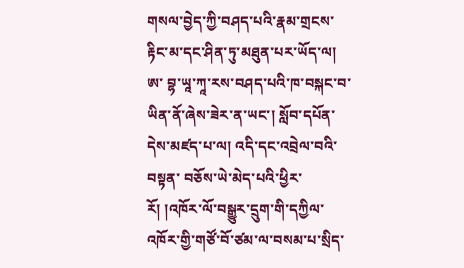གསལ་བྱེད་ཀྱི་བཤད་པའི་རྣམ་གྲངས་རྟིང་མ་དང་ཤིན་ཏུ་མཐུན་པར་ཡོད་ལ། ཨ་ བྷ་ཡཱ་ཀཱ་རས་བཤད་པའི་ཁ་བསྐང་བ་ཡིན་ནོ་ཞེས་ཟེར་ན་ཡང་། སློབ་དཔོན་དེས་མཛད་པ་ལ། འདི་དང་འབྲེལ་བའི་བསྟན་ བཅོས་ཡེ་མེད་པའི་ཕྱིར་རོ། །འཁོར་ལོ་བསྒྱུར་དྲུག་གི་དཀྱིལ་འཁོར་གྱི་གཙོ་བོ་ཙམ་ལ་བསམ་པ་སྲིད་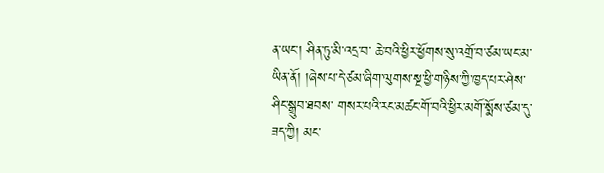ན་ཡང་། ཤིན་ཏུ་མི་འདྲ་བ་ ཆེ་བའི་ཕྱིར་ཕྱོགས་སུ་འགྲོ་བ་ཙམ་ཡང་མ་ཡིན་ནོ། །ཞེས་པ་དེ་ཙམ་ཞིག་ལུགས་སྔ་ཕྱི་གཉིས་ཀྱི་ཁྱད་པར་ཤེས་ཤིང་སྒྲུབ་ཐབས་ གསར་པའི་རང་མཚང་གོ་བའི་ཕྱིར་མགོ་སྨོས་ཙམ་དུ་ཟད་ཀྱི། མང་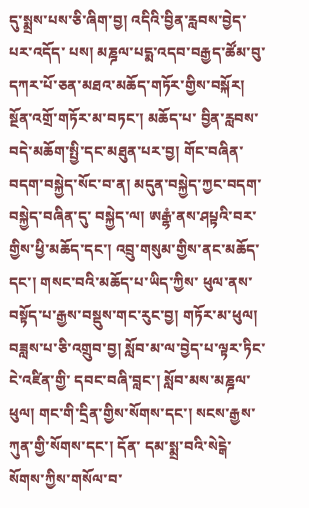དུ་སྨྲས་པས་ཅི་ཞིག་བྱ། འདིའི་བྱིན་རླབས་བྱེད་པར་འདོད་ པས། མཎྜལ་པདྨ་འདབ་བརྒྱད་ཚོམ་བུ་དཀར་པོ་ཅན་མཐའ་མཆོད་གཏོར་གྱིས་བསྐོར། སྔོན་འགྲོ་གཏོར་མ་བཏང་། མཆོད་པ་ བྱིན་རླབས་བདེ་མཆོག་སྤྱི་དང་མཐུན་པར་བྱ། གོང་བཞིན་བདག་བསྐྱེད་སོང་བ་ན། མདུན་བསྐྱེད་ཀྱང་བདག་བསྐྱེད་བཞིན་དུ་ བསྐྱེད་ལ། ཨརྒྷཾ་ནས་ཤཔྟའི་བར་གྱིས་ཕྱི་མཆོད་དང་། འབྲུ་གསུམ་གྱིས་ནང་མཆོད་དང་། གསང་བའི་མཆོད་པ་ཡིད་ཀྱིས་ ཕུལ་ནས་བསྟོད་པ་རྒྱས་བསྡུས་གང་རུང་བྱ། གཏོར་མ་ཕུལ། བཟླས་པ་ཅི་འགྲུབ་བྱ། སློབ་མ་ལ་བྱེད་པ་ལྟར་ཏིང་ངེ་འཛིན་གྱི་ དབང་བཞི་བླང་། སློབ་མས་མཎྜལ་ཕུལ། གང་གི་དྲིན་གྱིས་སོགས་དང་། སངས་རྒྱས་ཀུན་གྱི་སོགས་དང་། དོན་ དམ་སྨྲ་བའི་སེངྒེ་སོགས་ཀྱིས་གསོལ་བ་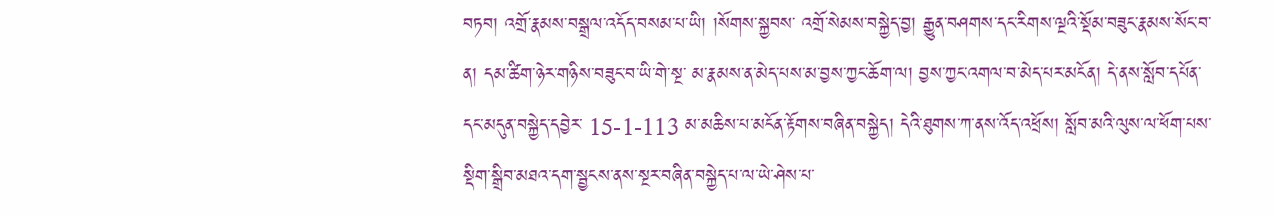བཏབ། འགྲོ་རྣམས་བསྒྲལ་འདོད་བསམ་པ་ཡི། །སོགས་སྐྱབས་ འགྲོ་སེམས་བསྐྱེད་བྱ། རྒྱུན་བཤགས་དང་རིགས་ལྔའི་སྡོམ་བཟུང་རྣམས་སོང་བ་ན། དམ་ཚིག་ཉེར་གཉིས་བཟུང་བ་ཡི་གེ་སྔ་ མ་རྣམས་ན་མེད་པས་མ་བྱས་ཀྱང་ཆོག་ལ། བྱས་ཀྱང་འགལ་བ་མེད་པར་མངོན། དེ་ནས་སློབ་དཔོན་དང་མདུན་བསྐྱེད་དབྱེར་ 15-1-113 མ་མཆིས་པ་མངོན་རྟོགས་བཞིན་བསྐྱེད། དེའི་ཐུགས་ཀ་ནས་འོད་འཕྲོས། སློབ་མའི་ལུས་ལ་ཕོག་པས་ སྡིག་སྒྲིབ་མཐའ་དག་སྦྱངས་ནས་སྔར་བཞིན་བསྐྱེད་པ་ལ་ཡེ་ཤེས་པ་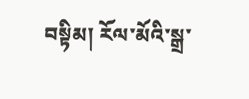བསྟིམ། རོལ་མོའི་སྒྲ་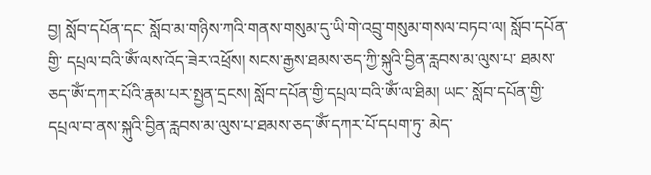བྱ། སློབ་དཔོན་དང་ སློབ་མ་གཉིས་ཀའི་གནས་གསུམ་དུ་ཡི་གེ་འབྲུ་གསུམ་གསལ་བཏབ་ལ། སློབ་དཔོན་གྱི་ དཔྲལ་བའི་ༀ་ལས་འོད་ཟེར་འཕྲོས། སངས་རྒྱས་ཐམས་ཅད་ཀྱི་སྐུའི་བྱིན་རླབས་མ་ལུས་པ་ ཐམས་ཅད་ༀ་དཀར་པོའི་རྣམ་པར་སྤྱན་དྲངས། སློབ་དཔོན་གྱི་དཔྲལ་བའི་ༀ་ལ་ཐིམ། ཡང་ སློབ་དཔོན་གྱི་དཔྲལ་བ་ནས་སྐུའི་བྱིན་རླབས་མ་ལུས་པ་ཐམས་ཅད་ༀ་དཀར་པོ་དཔག་ཏུ་ མེད་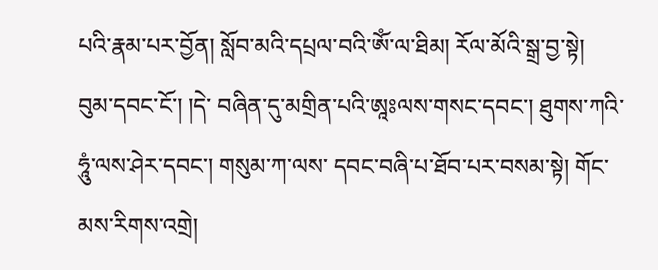པའི་རྣམ་པར་བྱོན། སློབ་མའི་དཔྲལ་བའི་ༀ་ལ་ཐིམ། རོལ་མོའི་སྒྲ་བྱ་སྟེ། བུམ་དབང་ངོ་། །དེ་ བཞིན་དུ་མགྲིན་པའི་ཨཱཿལས་གསང་དབང་། ཐུགས་ཀའི་ཧཱུཾ་ལས་ཤེར་དབང་། གསུམ་ཀ་ལས་ དབང་བཞི་པ་ཐོབ་པར་བསམ་སྟེ། གོང་མས་རིགས་འགྲེ།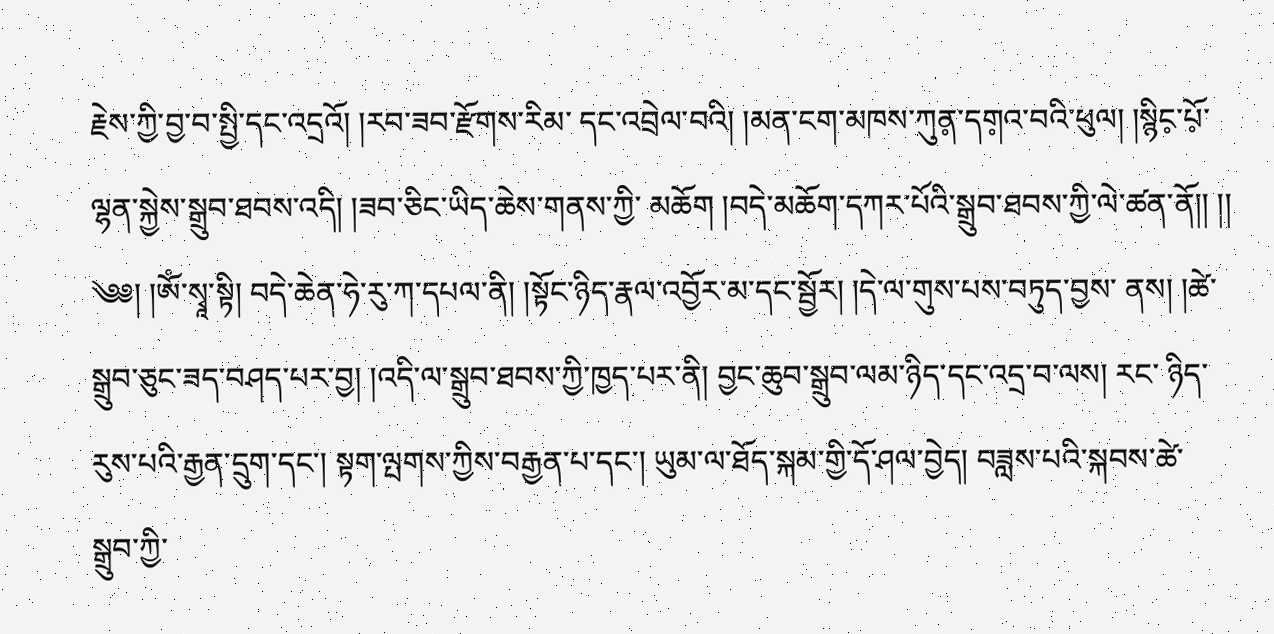རྗེས་ཀྱི་བྱ་བ་སྤྱི་དང་འདྲའོ། །རབ་ཟབ་རྫོགས་རིམ་ དང་འབྲེལ་བའི། །མན་ངག་མཁས་ཀུན༷་དག༷འ་བའི་ཕུལ། །སྙིང༷་པོ༷་ལྷན་སྐྱེས་སྒྲུབ་ཐབས་འདི། །ཟབ་ཅིང་ཡིད་ཆེས་གནས་ཀྱི་ མཆོག །བདེ་མཆོག་དཀར་པོའི་སྒྲུབ་ཐབས་ཀྱི་ལེ་ཚན་ནོ།། །། ༄༅། །ༀ་སྭཱ་སྟི། བདེ་ཆེན་ཧེ་རུ་ཀ་དཔལ་ནི། །སྟོང་ཉིད་རྣལ་འབྱོར་མ་དང་སྦྱོར། །དེ་ལ་གུས་པས་བཏུད་བྱས་ ནས། །ཚེ་སྒྲུབ་ཅུང་ཟད་བཤད་པར་བྱ། །འདི་ལ་སྒྲུབ་ཐབས་ཀྱི་ཁྱད་པར་ནི། བྱང་ཆུབ་སྒྲུབ་ལམ་ཉིད་དང་འདྲ་བ་ལས། རང་ ཉིད་རུས་པའི་རྒྱན་དྲུག་དང་། སྟག་ལྤགས་ཀྱིས་བརྒྱན་པ་དང་། ཡུམ་ལ་ཐོད་སྐམ་གྱི་དོ་ཤལ་བྱེད། བཟླས་པའི་སྐབས་ཚེ་སྒྲུབ་ཀྱི་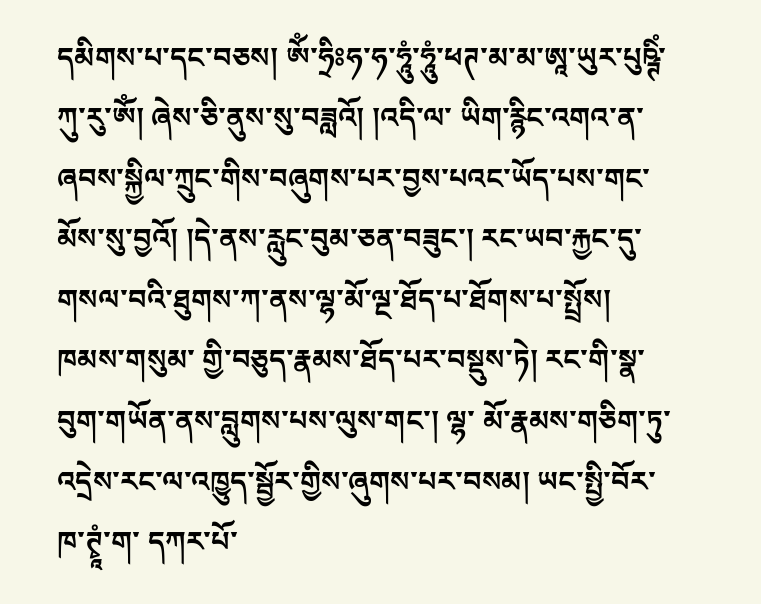དམིགས་པ་དང་བཅས། ༀ་ཧྲིཿཧ་ཧ་ཧཱུཾ་ཧཱུཾ་ཕཊ་མ་མ་ཨཱ་ཡུར་པུཥྚིཾ་ཀུ་རུ་ༀ། ཞེས་ཅི་ནུས་སུ་བཟླའོ། །འདི་ལ་ ཡིག་རྙིང་འགའ་ན་ཞབས་སྐྱིལ་ཀྲུང་གིས་བཞུགས་པར་བྱས་པའང་ཡོད་པས་གང་མོས་སུ་བྱའོ། །དེ་ནས་རླུང་བུམ་ཅན་བཟུང་། རང་ཡབ་རྐྱང་དུ་གསལ་བའི་ཐུགས་ཀ་ནས་ལྷ་མོ་ལྔ་ཐོད་པ་ཐོགས་པ་སྤྲོས། ཁམས་གསུམ་ གྱི་བཅུད་རྣམས་ཐོད་པར་བསྡུས་ཏེ། རང་གི་སྣ་བུག་གཡོན་ནས་བླུགས་པས་ལུས་གང་། ལྷ་ མོ་རྣམས་གཅིག་ཏུ་འདྲེས་རང་ལ་འཁྱུད་སྦྱོར་གྱིས་ཞུགས་པར་བསམ། ཡང་སྤྱི་བོར་ཁ་ཊྭཱཾ་ག་ དཀར་པོ་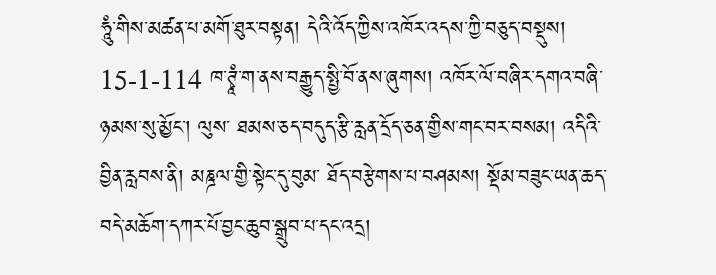ཧཱུཾ་གིས་མཚན་པ་མགོ་ཐུར་བསྟན། དེའི་འོད་ཀྱིས་འཁོར་འདས་ཀྱི་བཅུད་བསྡུས། 15-1-114 ཁ་ཊྭཱཾ་ག་ནས་བརྒྱུད་སྤྱི་བོ་ནས་ཞུགས། འཁོར་ལོ་བཞིར་དགའ་བཞི་ཉམས་སུ་མྱོང་། ལུས་ ཐམས་ཅད་བདུད་རྩི་རླན་དྲོད་ཅན་གྱིས་གང་བར་བསམ། འདིའི་བྱིན་རླབས་ནི། མཎྜལ་གྱི་སྟེང་དུ་བུམ་ ཐོད་བརྩེགས་པ་བཤམས། སྡོམ་བཟུང་ཡན་ཆད་བདེ་མཆོག་དཀར་པོ་བྱང་ཆུབ་སྒྲུབ་པ་དང་འདྲ།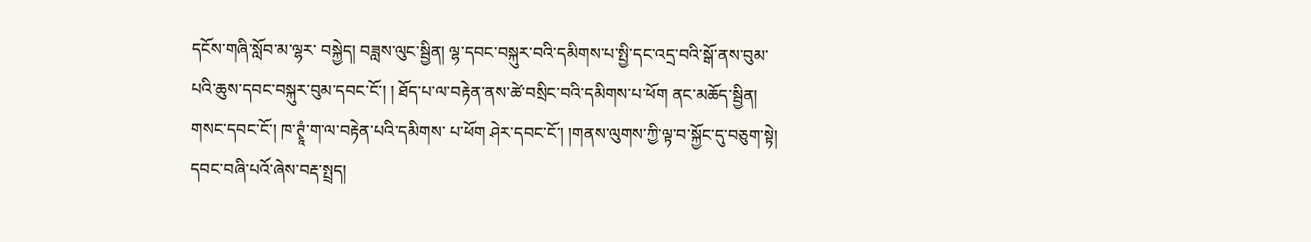དངོས་གཞི་སློབ་མ་ལྷར་ བསྐྱེད། བཟླས་ལུང་སྦྱིན། ལྷ་དབང་བསྐུར་བའི་དམིགས་པ་སྤྱི་དང་འདྲ་བའི་སྒོ་ནས་བུམ་པའི་ཆུས་དབང་བསྐུར་བུམ་དབང་ངོ་། ། ཐོད་པ་ལ་བརྟེན་ནས་ཚེ་བསྲིང་བའི་དམིགས་པ་ཕོག ནང་མཆོད་སྦྱིན། གསང་དབང་ངོ་། ཁ་ཊྭཱཾ་ག་ལ་བརྟེན་པའི་དམིགས་ པ་ཕོག ཤེར་དབང་ངོ་། །གནས་ལུགས་ཀྱི་ལྟ་བ་སྐྱོང་དུ་བཅུག་སྟེ། དབང་བཞི་པའོ་ཞེས་བརྡ་སྤྲད།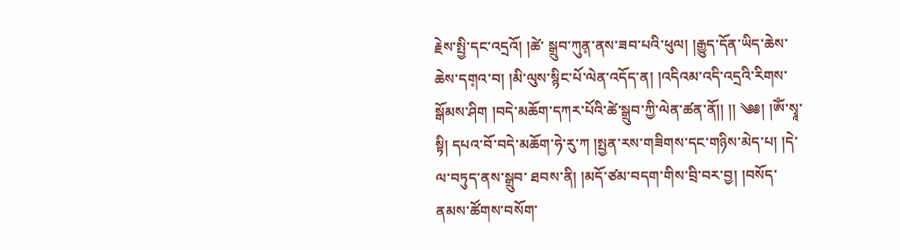རྗེས་སྤྱི་དང་འདྲའོ། །ཚེ་ སྒྲུབ་ཀུན༷་ནས་ཟབ་པའི་ཕུལ། །རྒྱུད་དོན་ཡིད་ཆེས་ཆེས་དག༷འ་བ། །མི་ལུས་སྙིང་པོ་ལེན་འདོད་ན། །འདིའམ་འདི་འདྲའི་རིགས་ སྒོམས་ཤིག །བདེ་མཆོག་དཀར་པོའི་ཚེ་སྒྲུབ་ཀྱི་ལེན་ཚན་ནོ།། །། ༄༅། །ༀ་སྭཱ་སྟི། དཔའ་བོ་བདེ་མཆོག་ཧེ་རུ་ཀ །སྤྱན་རས་གཟིགས་དང་གཉིས་མེད་པ། །དེ་ལ་བཏུད་ནས་སྒྲུབ་ ཐབས་ནི། །མདོ་ཙམ་བདག་གིས་བྲི་བར་བྱ། །བསོད་ནམས་ཚོགས་བསོག་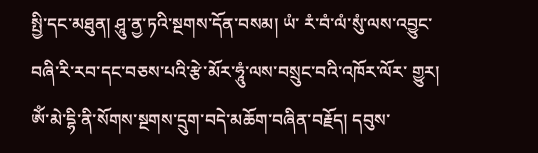སྤྱི་དང་མཐུན། ཤཱུ་ནྱ་ཏའི་སྔགས་དོན་བསམ། ཡཾ་ རཾ་བཾ་ལཾ་སུཾ་ལས་འབྱུང་བཞི་རི་རབ་དང་བཅས་པའི་རྩེ་མོར་ཧཱུཾ་ལས་བསྲུང་བའི་འཁོར་ལོར་ གྱུར། ༀ་མེ་དྷི་ནི་སོགས་སྔགས་དྲུག་བདེ་མཆོག་བཞིན་བརྗོད། དབུས་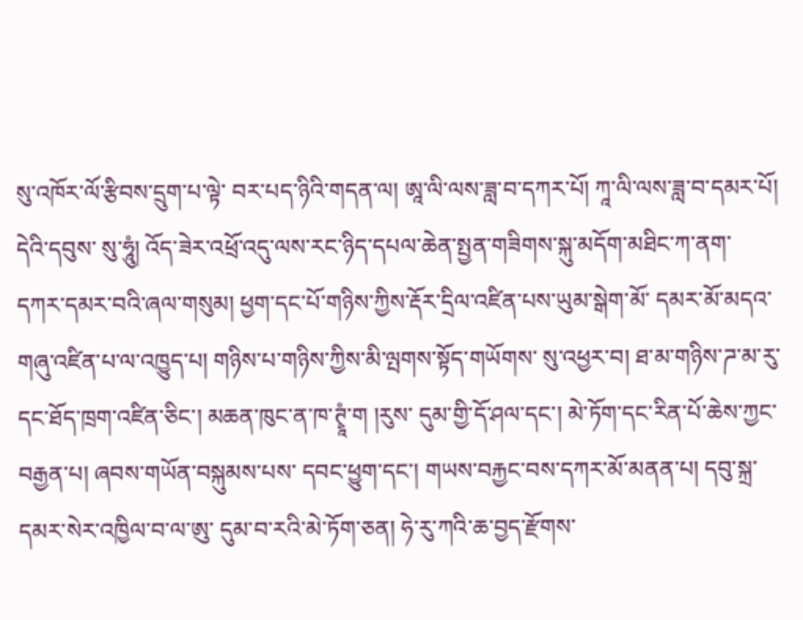སུ་འཁོར་ལོ་རྩིབས་དྲུག་པ་ལྟེ་ བར་པད་ཉིའི་གདན་ལ། ཨཱ་ལི་ལས་ཟླ་བ་དཀར་པོ། ཀཱ་ལི་ལས་ཟླ་བ་དམར་པོ། དེའི་དབུས་ སུ་ཧཱུཾ། འོད་ཟེར་འཕྲོ་འདུ་ལས་རང་ཉིད་དཔལ་ཆེན་སྤྱན་གཟིགས་སྐུ་མདོག་མཐིང་ཀ་ནག་ དཀར་དམར་བའི་ཞལ་གསུམ། ཕྱག་དང་པོ་གཉིས་ཀྱིས་རྡོར་དྲིལ་འཛིན་པས་ཡུམ་སྒེག་མོ་ དམར་མོ་མདའ་གཞུ་འཛིན་པ་ལ་འཁྱུད་པ། གཉིས་པ་གཉིས་ཀྱིས་མི་ལྤགས་སྟོད་གཡོགས་ སུ་འཕྱར་བ། ཐ་མ་གཉིས་ཌ་མ་རུ་དང་ཐོད་ཁྲག་འཛིན་ཅིང་། མཆན་ཁུང་ན་ཁ་ཊྭཱཾ་ག །རུས་ དུམ་གྱི་དོ་ཤལ་དང་། མེ་ཏོག་དང་རིན་པོ་ཆེས་ཀྱང་བརྒྱན་པ། ཞབས་གཡོན་བསྐུམས་པས་ དབང་ཕྱུག་དང་། གཡས་བརྐྱང་བས་དཀར་མོ་མནན་པ། དབུ་སྐྲ་དམར་སེར་འཁྱིལ་བ་ལ་ཨུ་ དུམ་བ་རའི་མེ་ཏོག་ཅན། ཧེ་རུ་ཀའི་ཆ་བྱད་རྫོགས་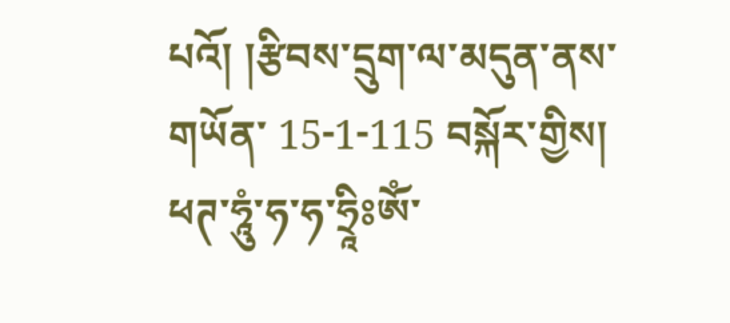པའོ། །རྩིབས་དྲུག་ལ་མདུན་ནས་གཡོན་ 15-1-115 བསྐོར་གྱིས། ཕཊ་ཧཱུཾ་ཧ་ཧ་ཧྲཱིཿༀ་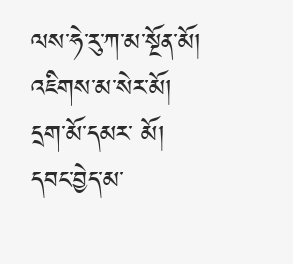ལས་ཧེ་རུ་ཀ་མ་སྔོན་མོ། འཇིགས་མ་སེར་མོ། དྲག་མོ་དམར་ མོ། དབང་བྱེད་མ་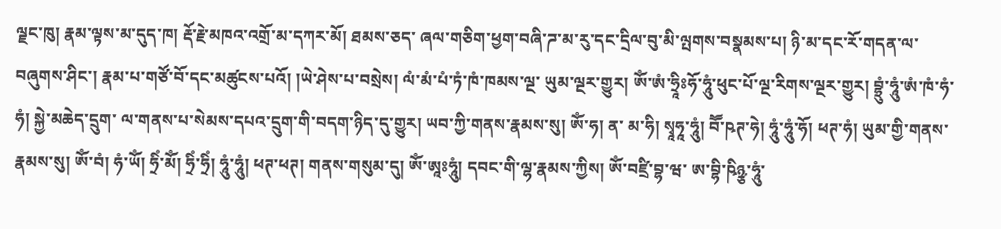ལྗང་ཁུ། རྣམ་ལྟས་མ་དུད་ཁ། རྡོ་རྗེ་མཁའ་འགྲོ་མ་དཀར་མོ། ཐམས་ཅད་ ཞལ་གཅིག་ཕྱག་བཞི་ཌ་མ་རུ་དང་དྲིལ་བུ་མི་ལྤགས་བསྣམས་པ། ཉི་མ་དང་རོ་གདན་ལ་ བཞུགས་ཤིང་། རྣམ་པ་གཙོ་བོ་དང་མཚུངས་པའོ། །ཡེ་ཤེས་པ་བསྲེས། ལཾ་མཾ་པཾ་ཏཾ་ཁཾ་ཁམས་ལྔ་ ཡུམ་ལྔར་གྱུར། ༀ་ཨཾ་ཧྲཱིཿཧོ་ཧཱུཾ་ཕུང་པོ་ལྔ་རིགས་ལྔར་གྱུར། བྷྲུཾ་ཧཱུཾ་ཨཾ་ཁཾ་ཧཾ་ཧཾ། སྐྱེ་མཆེད་དྲུག་ ལ་གནས་པ་སེམས་དཔའ་དྲུག་གི་བདག་ཉིད་དུ་གྱུར། ཡབ་ཀྱི་གནས་རྣམས་སུ། ༀ་ཧ། ན་ མ་ཧི། སྭཱཧཱ་ཧཱུཾ། བཽ་ཥཊ་ཧེ། ཧཱུཾ་ཧཱུཾ་ཧོ། ཕཊ་ཧཾ། ཡུམ་གྱི་གནས་རྣམས་སུ། ༀ་བཾ། ཧཾ་ཡོཾ། ཧྲིཾ་མོཾ། ཧྲིཾ་ཧྲིཾ། ཧཱུཾ་ཧཱུཾ། ཕཊ་ཕཊ། གནས་གསུམ་དུ། ༀ་ཨཱཿཧཱུཾ། དབང་གི་ལྷ་རྣམས་ཀྱིས། ༀ་བཛྲི་བྷ་ཝ་ ཨ་བྷི་ཥིཉྩ་ཧཱུཾ་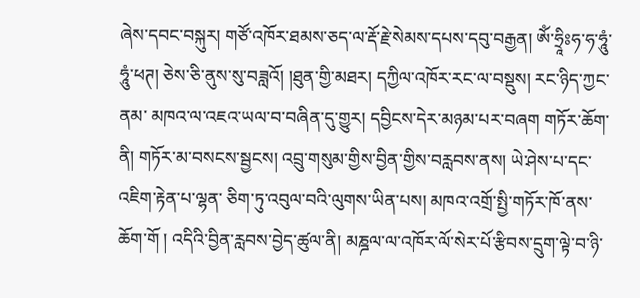ཞེས་དབང་བསྐུར། གཙོ་འཁོར་ཐམས་ཅད་ལ་རྡོ་རྗེ་སེམས་དཔས་དབུ་བརྒྱན། ༀ་ཧྲཱིཿཧ་ཧ་ཧཱུཾ་ཧཱུཾ་ཕཊ། ཅེས་ཅི་ནུས་སུ་བཟླའོ། །ཐུན་གྱི་མཐར། དཀྱིལ་འཁོར་རང་ལ་བསྡུས། རང་ཉིད་ཀྱང་ནམ་ མཁའ་ལ་འཇའ་ཡལ་བ་བཞིན་དུ་གྱུར། དབྱིངས་དེར་མཉམ་པར་བཞག གཏོར་ཆོག་ནི། གཏོར་མ་བསངས་སྦྱངས། འབྲུ་གསུམ་གྱིས་བྱིན་གྱིས་བརླབས་ནས། ཡེ་ཤེས་པ་དང་འཇིག་རྟེན་པ་ལྷན་ ཅིག་ཏུ་འབུལ་བའི་ལུགས་ཡིན་པས། མཁའ་འགྲོ་སྤྱི་གཏོར་ཁོ་ནས་ཆོག་གོ ། འདིའི་བྱིན་རླབས་བྱེད་ཚུལ་ནི། མཎྜལ་ལ་འཁོར་ལོ་སེར་པོ་རྩིབས་དྲུག་ལྟེ་བ་ཉི་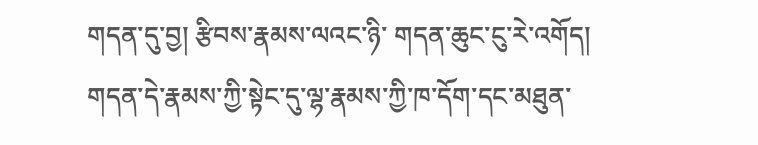གདན་དུ་བྱ། རྩིབས་རྣམས་ལའང་ཉི་ གདན་ཆུང་ངུ་རེ་འགོད། གདན་དེ་རྣམས་ཀྱི་སྟེང་དུ་ལྷ་རྣམས་ཀྱི་ཁ་དོག་དང་མཐུན་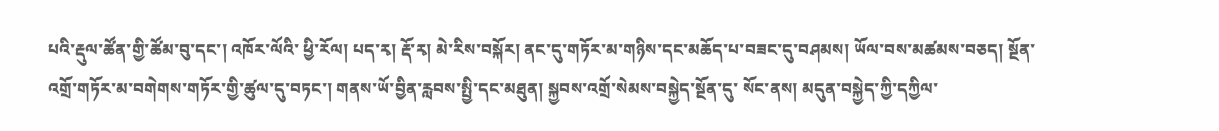པའི་རྡུལ་ཚོན་གྱི་ཚོམ་བུ་དང་། འཁོར་ལོའི་ ཕྱི་རོལ། པད་རྭ། རྡོ་རྭ། མེ་རིས་བསྐོར། ནང་དུ་གཏོར་མ་གཉིས་དང་མཆོད་པ་བཟང་དུ་བཤམས། ཡོལ་བས་མཚམས་བཅད། སྔོན་འགྲོ་གཏོར་མ་བགེགས་གཏོར་གྱི་ཚུལ་དུ་བཏང་། གནས་ཡོ་བྱིན་རླབས་སྤྱི་དང་མཐུན། སྐྱབས་འགྲོ་སེམས་བསྐྱེད་སྔོན་དུ་ སོང་ནས། མདུན་བསྐྱེད་ཀྱི་དཀྱིལ་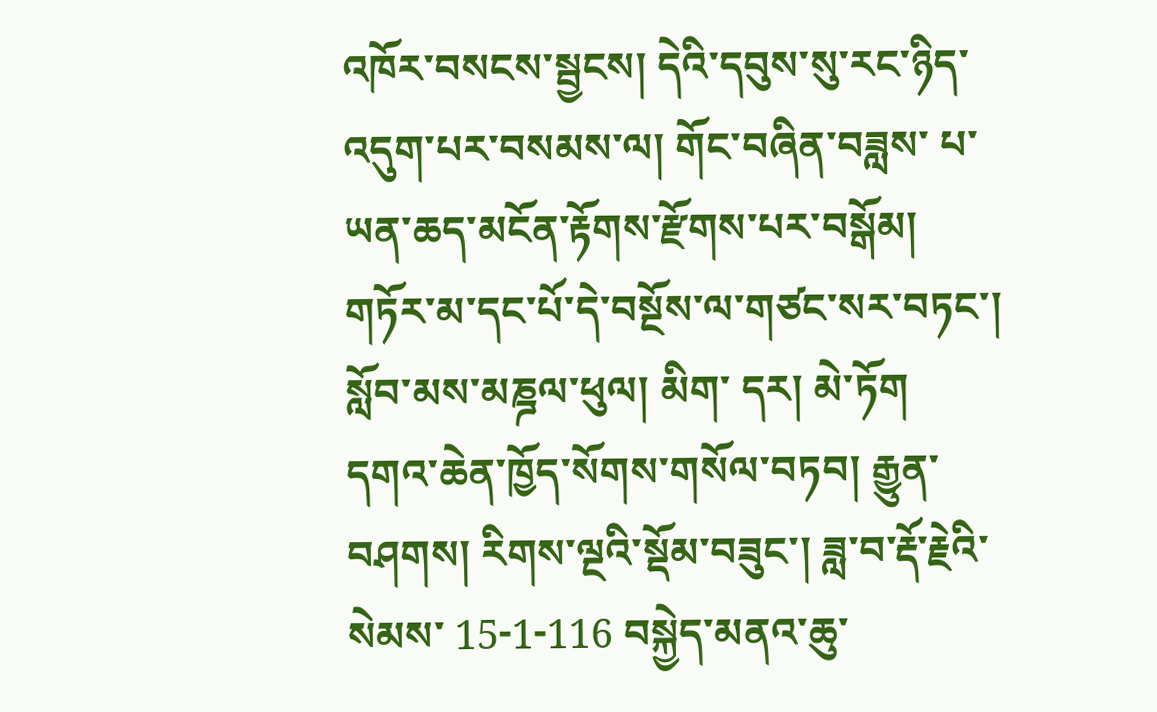འཁོར་བསངས་སྦྱངས། དེའི་དབུས་སུ་རང་ཉིད་འདུག་པར་བསམས་ལ། གོང་བཞིན་བཟླས་ པ་ཡན་ཆད་མངོན་རྟོགས་རྫོགས་པར་བསྒོམ། གཏོར་མ་དང་པོ་དེ་བསྔོས་ལ་གཙང་སར་བཏང་། སློབ་མས་མཎྜལ་ཕུལ། མིག་ དར། མེ་ཏོག དགའ་ཆེན་ཁྱོད་སོགས་གསོལ་བཏབ། རྒྱུན་བཤགས། རིགས་ལྔའི་སྡོམ་བཟུང་། ཟླ་བ་རྡོ་རྗེའི་སེམས་ 15-1-116 བསྐྱེད་མནའ་ཆུ་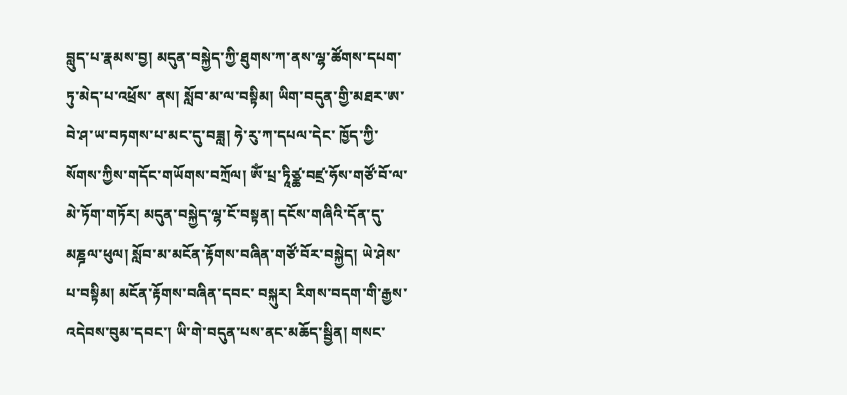བླུད་པ་རྣམས་བྱ། མདུན་བསྐྱེད་ཀྱི་ཐུགས་ཀ་ནས་ལྷ་ཚོགས་དཔག་ཏུ་མེད་པ་འཕྲོས་ ནས། སློབ་མ་ལ་བསྟིམ། ཡིག་བདུན་གྱི་མཐར་ཨ་བེ་ཤ་ཡ་བཏགས་པ་མང་དུ་བཟླ། ཧེ་རུ་ཀ་དཔལ་དེང་ ཁྱོད་ཀྱི་སོགས་ཀྱིས་གདོང་གཡོགས་བཀྲོལ། ༀ་པྲ་ཏཱིཙྪ་བཛྲ་ཧོས་གཙོ་བོ་ལ་མེ་ཏོག་གཏོར། མདུན་བསྐྱེད་ལྷ་ངོ་བསྟན། དངོས་གཞིའི་དོན་དུ་མཎྜལ་ཕུལ། སློབ་མ་མངོན་རྟོགས་བཞིན་གཙོ་བོར་བསྐྱེད། ཡེ་ཤེས་པ་བསྟིམ། མངོན་རྟོགས་བཞིན་དབང་ བསྐུར། རིགས་བདག་གི་རྒྱས་འདེབས་བུམ་དབང་། ཡི་གེ་བདུན་པས་ནང་མཆོད་སྦྱིན། གསང་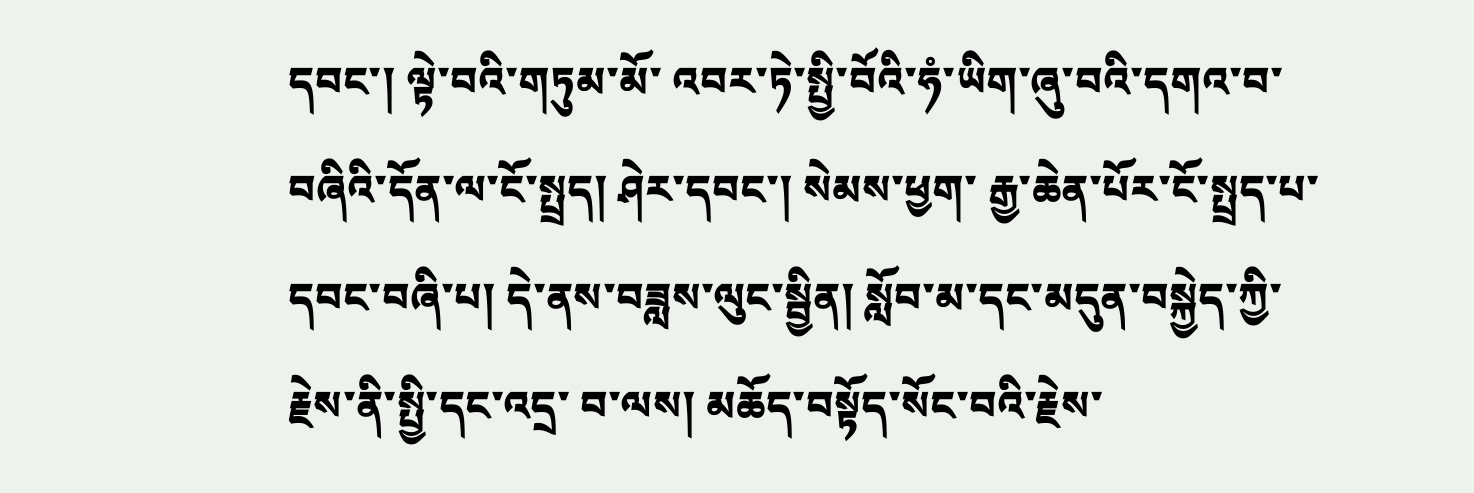དབང་། ལྟེ་བའི་གཏུམ་མོ་ འབར་ཏེ་སྤྱི་བོའི་ཧཾ་ཡིག་ཞུ་བའི་དགའ་བ་བཞིའི་དོན་ལ་ངོ་སྤྲད། ཤེར་དབང་། སེམས་ཕྱག་ རྒྱ་ཆེན་པོར་ངོ་སྤྲད་པ་དབང་བཞི་པ། དེ་ནས་བཟླས་ལུང་སྦྱིན། སློབ་མ་དང་མདུན་བསྐྱེད་ཀྱི་རྗེས་ནི་སྤྱི་དང་འདྲ་ བ་ལས། མཆོད་བསྟོད་སོང་བའི་རྗེས་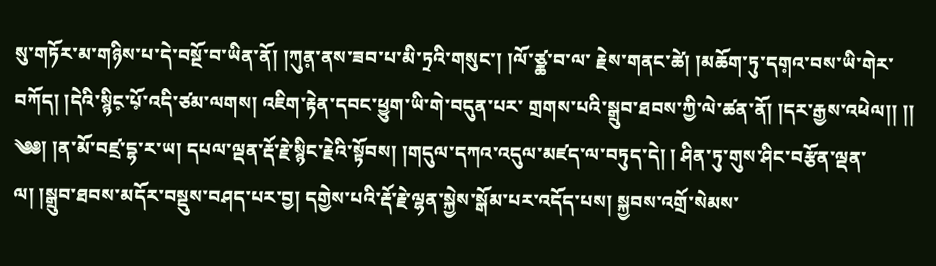སུ་གཏོར་མ་གཉིས་པ་དེ་བསྔོ་བ་ཡིན་ནོ། །ཀུན༷་ནས་ཟབ་པ་མི་ཏྲའི་གསུང་། །ལོ་ཙྪ་བ་ལ་ རྗེས་གནང་ཚེ། །མཆོག་ཏུ་དག༷འ་བས་ཡི་གེར་བཀོད། །དེའི་སྙིང༷་པོ༷་འདི་ཙམ་ལགས། འཇིག་རྟེན་དབང་ཕྱུག་ཡི་གེ་བདུན་པར་ གྲགས་པའི་སྒྲུབ་ཐབས་ཀྱི་ལེ་ཚན་ནོ། །དར་རྒྱས་འཕེལ།། །། ༄༅། །ན་མོ་བཛྲ་དྷ་ར་ཡ། དཔལ་ལྡན་རྡོ་རྗེ་སྙིང་རྗེའི་སྟོབས། །གདུལ་དཀའ་འདུལ་མཛད་ལ་བཏུད་དེ། ། ཤིན་ཏུ་གུས་ཤིང་བརྩོན་ལྡན་ལ། །སྒྲུབ་ཐབས་མདོར་བསྡུས་བཤད་པར་བྱ། དགྱེས་པའི་རྡོ་རྗེ་ལྷན་སྐྱེས་སྒོམ་པར་འདོད་པས། སྐྱབས་འགྲོ་སེམས་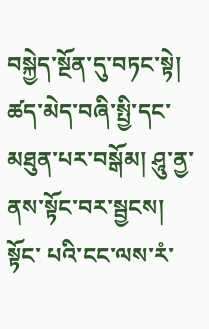བསྐྱེད་སྔོན་དུ་བཏང་སྟེ། ཚད་མེད་བཞི་སྤྱི་དང་མཐུན་པར་བསྒོམ། ཤཱུ་ནྱ་ནས་སྟོང་བར་སྦྱངས། སྟོང་ པའི་ངང་ལས་རཾ་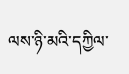ལས་ཉི་མའི་དཀྱིལ་